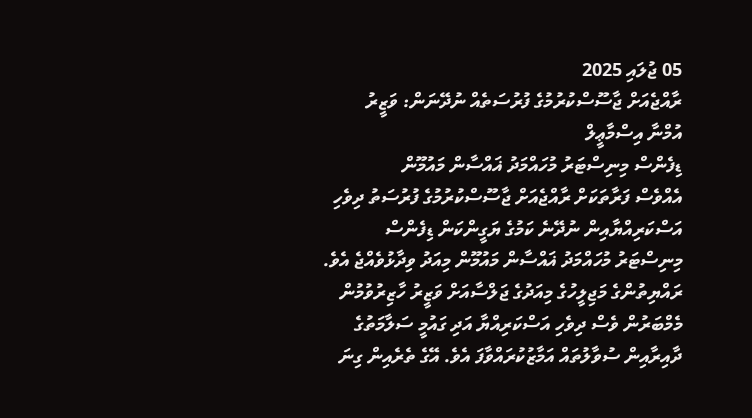05 ޖުލައި 2025
ރާއްޖެއަށް ޖާސޫސްކުރުމުގެ ފުރުސަތެއް ނުދޭނަން: ވަޒީރު
އުމްނާ އިސްމާޢީލް
ޑިފެންސް މިނިސްޓަރު މުހައްމަދު ޣައްސާން މައުމޫން
އެއްވެސް ފަރާތަކަށް ރާއްޖެއަށް ޖާސޫސްކުރުމުގެ ފުރުސަތު ދިވެހި އަސްކަރިއްޔާއިން ނުދޭނެ ކަމުގެ ޔަގީންކަން ޑިފެންސް މިނިސްޓަރު މުހައްމަދު ޣައްސާން މައުމޫން މިއަދު ވިދާޅުވެއްޖެ އެވެ.
ރައްޔިތުންގެ މަޖިލީހުގެ މިއަދުގެ ޖަލްސާއަށް ވަޒީރު ހާޒިރުވުމުން މެމްބަރުން ވެސް ދިވެހި އަސްކަރިއްޔާ އަދި ގައުމީ ސަލާމަތުގެ ދާއިރާއިން ސުވާލުތައް އަމާޒުކުރައްވާފަ އެވެ. އޭގެ ތެރެއިން ގިނަ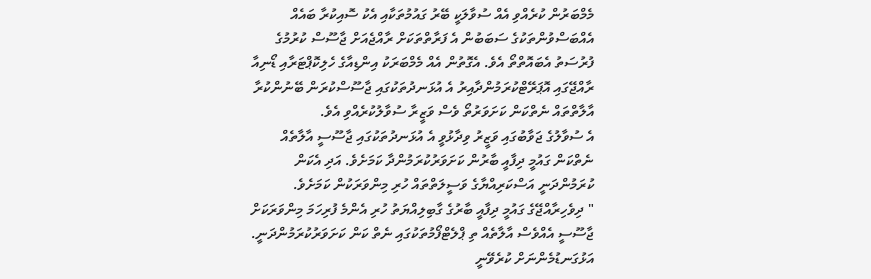މެމްބަރުން ކުރެއްވި އެއް ސުވާލަކީ ބޭރު ގައުމުތަކާއި އެކު ސޮއިކުރާ ބައެއް އެއްބަސްވުންތަކުގެ ސަބަބުން އެ ފަރާތްތަކަށް ރާއްޖެއަށް ޖާސޫސް ކުރުމުގެ ފުރުސަތު އެބައޮތްތޯ އެވެ. އެގޮތުން އެއް މެމްބަރަކު އިންޑިއާގެ ހެލިކޮޕްޓަރާއި ޑޯނިއާ ރާއްޖޭގައި އޮޕަރޭޓްކުރަމުންދާއިރު އެ އުޅަނދުތަކުގައި ޖާސޫސްކުރަން ބޭނުންކުރާ އާލާތްތައް ނެތްކަން ކަށަވަރުތޯ ވެސް ވަޒީރާ ސުވާލުކުރެއްވި އެވެ.
އެ ސުވާލުގެ ޖަވާބުގައި ވަޒީރު ވިދާޅުވީ އެ އުޅަނދުތަކުގައި ޖާސޫސީ އާލާތެއް ނެތްކަން ގައުމީ ދިފާއީ ބާރުން ކަށަވަރުކުރަމުންދާ ކަމަށެވެ. އަދި އެކަން ކުރަމުންދަނީ އަސްކަރިއްޔާގެ ވަސީލަތްތައް ހުރި މިންވަރަކުން ކަމަށެވެ.
" ދިވެހިރާއްޖޭގެ ގައުމީ ދިފާއީ ބާރުގެ ގާބިލިއްޔަތު ހުރި އެންމެ ފުރިހަމަ މިންވަރަކަށް ޖާސޫސީ އެއްވެސް އާލާތެއް ތި ޕްލެޓްފޯމުތަކުގައި ނެތް ކަން ކަށަވަރުކުރަމުންދަނީ. އަޅުގަނޑުމެންނަށް ކުރެވޭނީ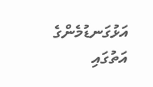އަޅުގަނޑުމެންގެ އަތުގައި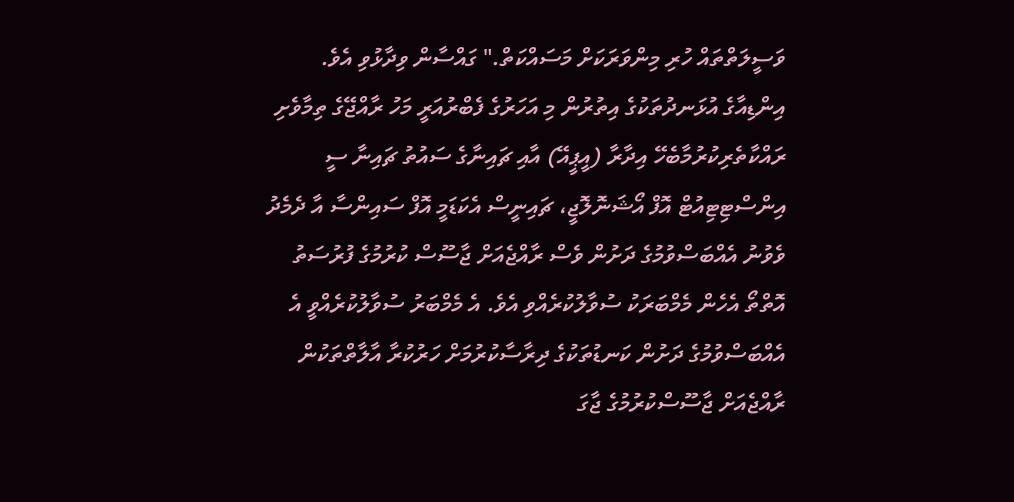ވަސީލަތްތައް ހުރި މިންވަރަކަށް މަސައްކަތް." ގައްސާން ވިދާޅުވި އެވެ.
އިންޑިއާގެ އުޅަނދުތަކުގެ އިތުރުން މި އަހަރުގެ ފެބްރުއަރީ މަހު ރާއްޖޭގެ ތިމާވެށި ރައްކާތެރިކުރުމާބެހޭ އިދާރާ (އީޕީއޭ) އާއި ޗައިނާގެ ސައުތު ޗައިނާ ސީ އިންސްޓިޓިއުޓް އޮފް އޯޝަނޮލޮޖީ، ޗައިނީސް އެކަޑަމީ އޮފް ސައިންސާ އާ ދެމެދު ވެވުނު އެއްބަސްވުމުގެ ދަށުން ވެސް ރާއްޖެއަށް ޖާސޫސް ކުރުމުގެ ފުރުސަތު އޮތްތޯ އެހެން މެމްބަރަކު ސުވާލުކުރެއްވި އެވެ. އެ މެމްބަރު ސުވާލުކުރެއްވީ އެ އެއްބަސްވުމުގެ ދަށުން ކަނޑުތަކުގެ ދިރާސާކުރުމަށް ހަރުކުރާ އާލާތްތަކުން ރާއްޖެއަށް ޖާސޫސްކުރުމުގެ ޖާގަ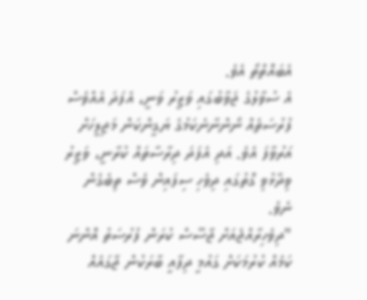އެބައޮތްތޯ އެވެ.
އެ ސުވާލުގެ ޖަވާބުގައި ވަޒީރު ވަނީ، އެފަދަ އެއްވެސް ފުރުސަތެއް ނޯންނާނެކަމުގެ ޔަގީންކަން މަޖިލީހަށް އަރުވާފަ އެވެ. އަދި އެފަދަ ދިރާސާތައް ކުރާނީ، ވަޒީރު ވިދާޅުވި ގޮތުގައި ދިވެހި ސިފައިން ވެސް ތިބެގެން ނެވެ.
"ދިވެހިރާއްޖެއަށް ޖާސޫސް ކުރަން ފުރުސަތު އޮންނަ ކަމެއް ކުރުމަކަށް ގައުމީ ދިފާއީ ބާރަކުން ޖާގައެއް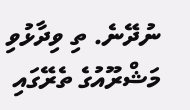ނުދޭނެ. ތި ވިދާޅުވި މަޝްރޫއުގެ ތެރޭގައި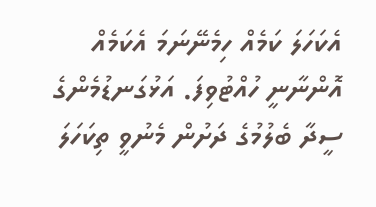އެކަހަލަ ކަމެއް ހިމެނޭނަމަ އެކަމެއް އޮންނާނީ ހުއްޓުވިފަ. އަޅުގަނޑުމެންގެ ސީދާ ބެލުމުގެ ދަށުން މެނުވީ ތިކަހަލަ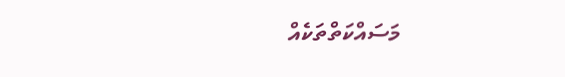މަސައްކަތްތަކެއް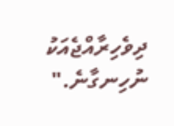ދިވެހިރާއްޖެއަކު ނުހިނގާނެ."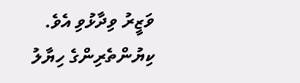ވަޒީރު ވިދާޅުވި އެވެ.
ކިޔުންތެރިންގެ ހިޔާލު